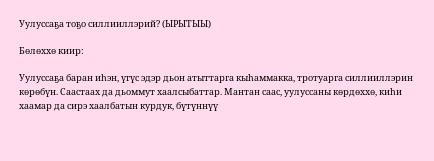Уулуссаҕа тоҕо силлииллэрий? (ЫРЫТЫЫ)

Бөлөххө киир:

Уулуссаҕа баран иһэн, үгүс эдэр дьон атыттарга кыһаммакка, тротуарга силлииллэрин көрөбүн. Саастаах да дьоммут хаалсыбаттар. Мантан саас, уулуссаны көрдөххө, киһи хаамар да сирэ хаалбатын курдук, бүтүннүү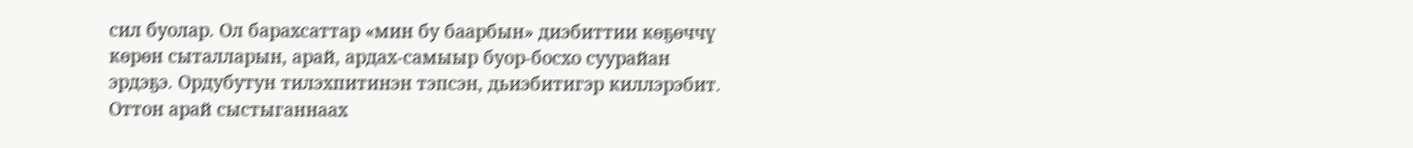сил буолар. Ол барахсаттар «мин бу баарбын» диэбиттии көҕөччү көрөн сыталларын, арай, ардах-самыыр буор-босхо суурайан эрдэҕэ. Ордубутун тилэхпитинэн тэпсэн, дьиэбитигэр киллэрэбит. Оттон арай сыстыганнаах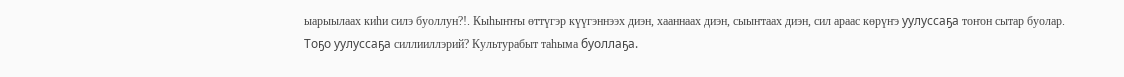ыарыылаах киһи силэ буоллун?!. Кыһыҥҥы өттүгэр күүгэннээх диэн, хааннаах диэн, сыыҥтаах диэн, сил араас көрүҥэ уулуссаҕа тоҥон сытар буолар.
Тоҕо уулуссаҕа силлииллэрий? Культурабыт таһыма буоллаҕа.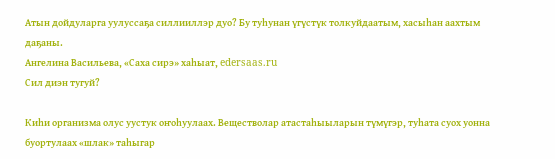Атын дойдуларга уулуссаҕа силлииллэр дуо? Бу туһунан үгүстүк толкуйдаатым, хасыһан аахтым даҕаны.
Ангелина Васильева, «Саха сирэ» хаһыат, edersaas.ru
Сил диэн тугуй?

Киһи организма олус уустук оҥоһуулаах. Веществолар атастаһыыларын түмүгэр, туһата суох уонна буортулаах «шлак» таһыгар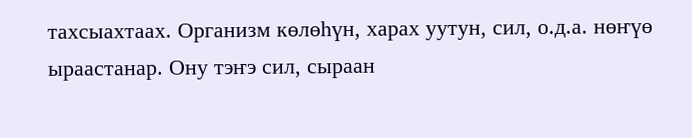тахсыахтаах. Организм көлөһүн, харах уутун, сил, о.д.а. нөҥүө ыраастанар. Ону тэҥэ сил, сыраан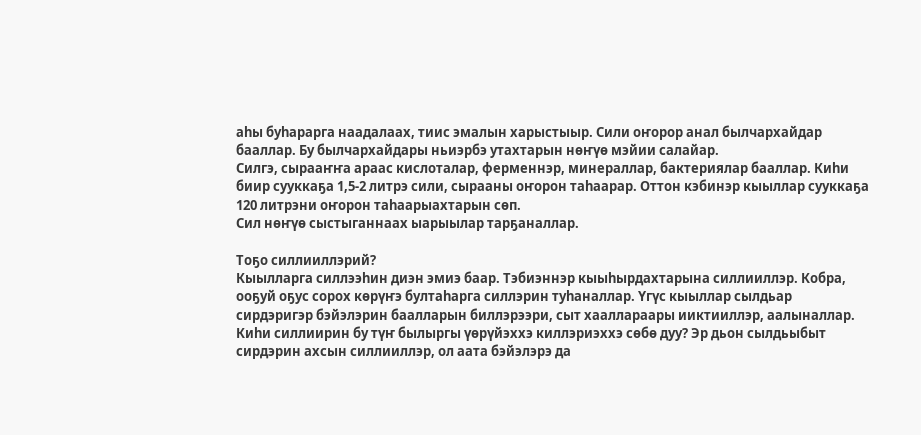аһы буһарарга наадалаах, тиис эмалын харыстыыр. Сили оҥорор анал былчархайдар бааллар. Бу былчархайдары ньиэрбэ утахтарын нөҥүө мэйии салайар.
Силгэ, сырааҥҥа араас кислоталар, ферменнэр, минераллар, бактериялар бааллар. Киһи биир сууккаҕа 1,5-2 литрэ сили, сырааны оҥорон таһаарар. Оттон кэбинэр кыыллар сууккаҕа 120 литрэни оҥорон таһаарыахтарын сөп.
Сил нөҥүө сыстыганнаах ыарыылар тарҕаналлар.

Тоҕо силлииллэрий?
Кыылларга силлээһин диэн эмиэ баар. Тэбиэннэр кыыһырдахтарына силлииллэр. Кобра, ооҕуй оҕус сорох көрүҥэ бултаһарга силлэрин туһаналлар. Үгүс кыыллар сылдьар сирдэригэр бэйэлэрин баалларын биллэрээри, сыт хааллараары ииктииллэр, аалыналлар. Киһи силлиирин бу түҥ былыргы үөрүйэххэ киллэриэххэ сөбө дуу? Эр дьон сылдьыбыт сирдэрин ахсын силлииллэр, ол аата бэйэлэрэ да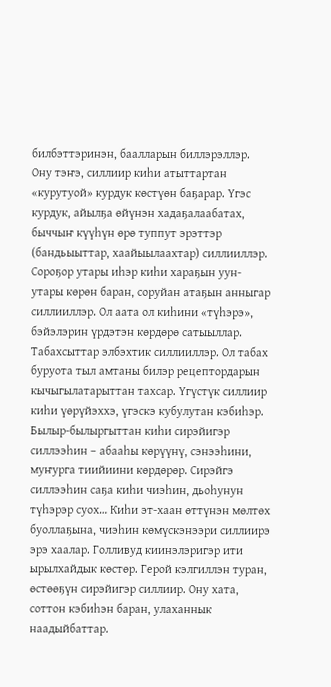билбэттэринэн, баалларын биллэрэллэр.
Ону тэҥэ, силлиир киһи атыттартан «курутуой» курдук көстүөн баҕарар. Үгэс курдук, айылҕа өйүнэн хадаҕалаабатах, быччыҥ күүһүн өрө туппут эрэттэр (бандьыыттар, хаайыылаахтар) силлииллэр. Сороҕор утары иһэр киһи хараҕын уун-утары көрөн баран, соруйан атаҕын анныгар силлииллэр. Ол аата ол киһини «түһэрэ», бэйэлэрин үрдэтэн көрдөрө сатыыллар.
Табахсыттар элбэхтик силлииллэр. Ол табах буруота тыл амтаны билэр рецептордарын кычыгылатарыттан тахсар. Үгүстүк силлиир киһи үөрүйэххэ, үгэскэ кубулутан кэбиһэр.
Былыр-былыргыттан киһи сирэйигэр силлээһин – абааһы көрүүнү, сэнээһини, муҥурга тиийиини көрдөрөр. Сирэйгэ силлээһин саҕа киһи чиэһин, дьоһунун түһэрэр суох… Киһи эт-хаан өттүнэн мөлтөх буоллаҕына, чиэһин көмүскэнээри силлиирэ эрэ хаалар. Голливуд киинэлэригэр ити ырылхайдык көстөр. Герой кэлгиллэн туран, өстөөҕүн сирэйигэр силлиир. Ону хата, соттон кэбиһэн баран, улаханнык наадыйбаттар.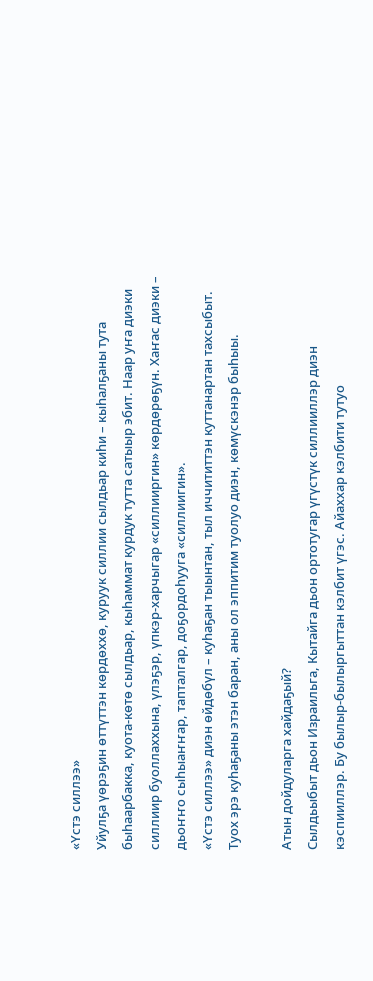«Үстэ силлээ»
Уйулҕа үөрэҕин өттүттэн көрдөххө, куруук силлии сылдьар киһи – кыһалҕаны тута быһаарбакка, куота-көтө сылдьар, кыһаммат курдук тутта сатыыр эбит. Наар уҥа диэки силлиир буоллаххына, үлэҕэр, үпкэр-харчыгар «силлииргин» көрдөрөҕүн. Хаҥас диэки – дьоҥҥо сыһыаҥҥар, тапталгар, доҕордоһууга «силлиигин».
«Үстэ силлээ» диэн өйдөбүл – куһаҕан тыынтан, тыл иччититтэн куттанартан тахсыбыт. Туох эрэ куһаҕаны этэн баран, аны ол эппитим туолуо диэн, көмүскэнэр быһыы.

Атын дойдуларга хайдаҕый?
Сылдьыбыт дьон Израильга, Кытайга дьон ортотугар үгүстүк силлииллэр диэн кэспииллэр. Бу былыр-былыргыттан кэлбит үгэс. Айаххар кэлбити тутуо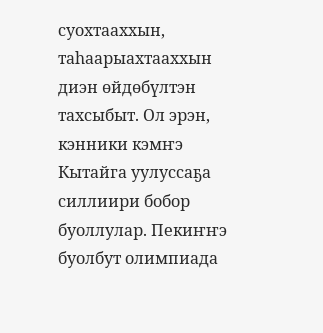суохтааххын, таһаарыахтааххын диэн өйдөбүлтэн тахсыбыт. Ол эрэн, кэнники кэмҥэ Кытайга уулуссаҕа силлиири бобор буоллулар. Пекиҥҥэ буолбут олимпиада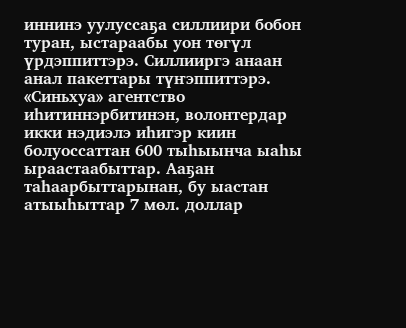иннинэ уулуссаҕа силлиири бобон туран, ыстараабы уон төгүл үрдэппиттэрэ. Силлииргэ анаан анал пакеттары түҥэппиттэрэ. «Синьхуа» агентство иһитиннэрбитинэн, волонтердар икки нэдиэлэ иһигэр киин болуоссаттан 600 тыһыынча ыаһы ыраастаабыттар. Ааҕан таһаарбыттарынан, бу ыастан атыыһыттар 7 мөл. доллар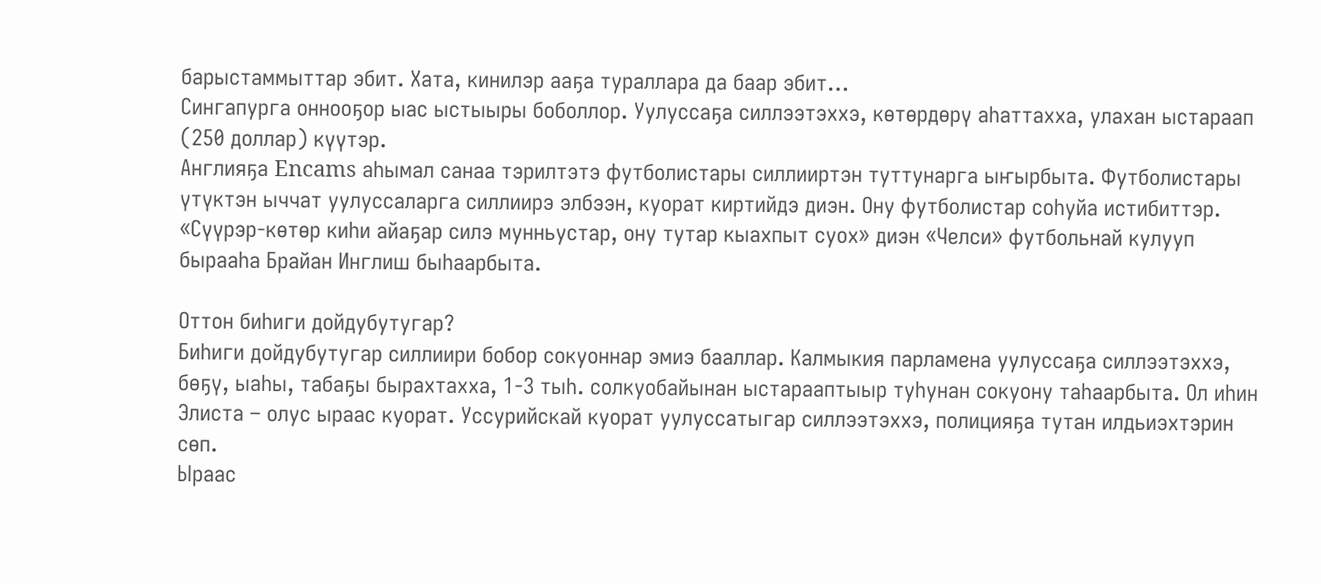барыстаммыттар эбит. Хата, кинилэр ааҕа тураллара да баар эбит…
Сингапурга оннооҕор ыас ыстыыры боболлор. Уулуссаҕа силлээтэххэ, көтөрдөрү аһаттахха, улахан ыстараап (250 доллар) күүтэр.
Англияҕа Encams аһымал санаа тэрилтэтэ футболистары силлииртэн туттунарга ыҥырбыта. Футболистары үтүктэн ыччат уулуссаларга силлиирэ элбээн, куорат киртийдэ диэн. Ону футболистар соһуйа истибиттэр. «Сүүрэр-көтөр киһи айаҕар силэ мунньустар, ону тутар кыахпыт суох» диэн «Челси» футбольнай кулууп бырааһа Брайан Инглиш быһаарбыта.

Оттон биһиги дойдубутугар?
Биһиги дойдубутугар силлиири бобор сокуоннар эмиэ бааллар. Калмыкия парламена уулуссаҕа силлээтэххэ, бөҕү, ыаһы, табаҕы бырахтахха, 1-3 тыһ. солкуобайынан ыстарааптыыр туһунан сокуону таһаарбыта. Ол иһин Элиста – олус ыраас куорат. Уссурийскай куорат уулуссатыгар силлээтэххэ, полицияҕа тутан илдьиэхтэрин сөп.
Ыраас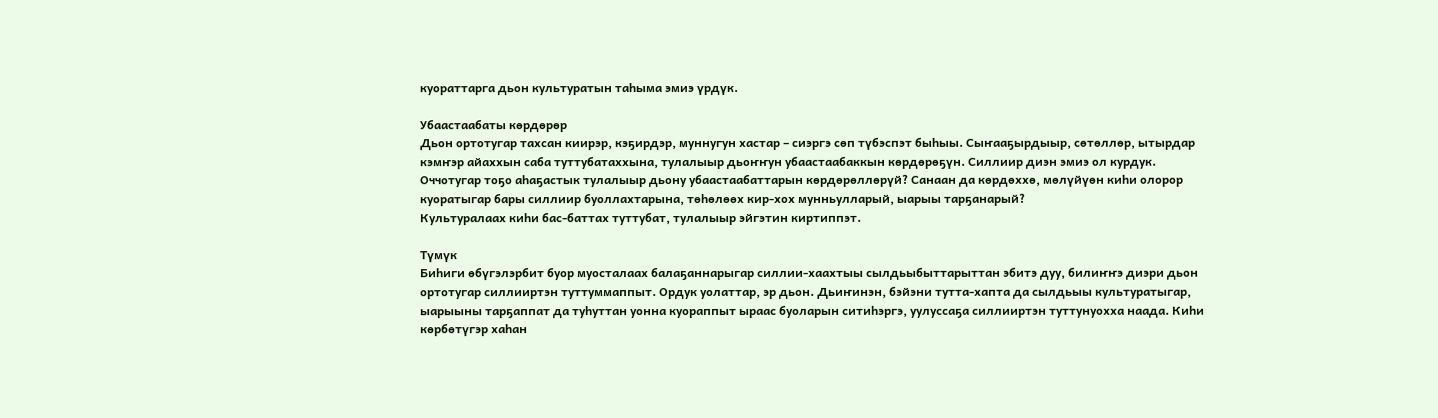куораттарга дьон культуратын таһыма эмиэ үрдүк.

Убаастаабаты көрдөрөр
Дьон ортотугар тахсан киирэр, кэҕирдэр, муннугун хастар – сиэргэ сөп түбэспэт быһыы. Сыҥааҕырдыыр, сөтөллөр, ытырдар кэмҥэр айаххын саба туттубатаххына, тулалыыр дьоҥҥун убаастаабаккын көрдөрөҕүн. Силлиир диэн эмиэ ол курдук. Оччотугар тоҕо аһаҕастык тулалыыр дьону убаастаабаттарын көрдөрөллөрүй? Санаан да көрдөххө, мөлүйүөн киһи олорор куоратыгар бары силлиир буоллахтарына, төһөлөөх кир-хох мунньулларый, ыарыы тарҕанарый?
Культуралаах киһи бас-баттах туттубат, тулалыыр эйгэтин киртиппэт.

Түмүк
Биһиги өбүгэлэрбит буор муосталаах балаҕаннарыгар силлии-хаахтыы сылдьыбыттарыттан эбитэ дуу, билиҥҥэ диэри дьон ортотугар силлииртэн туттуммаппыт. Ордук уолаттар, эр дьон. Дьиҥинэн, бэйэни тутта-хапта да сылдьыы культуратыгар, ыарыыны тарҕаппат да туһуттан уонна куораппыт ыраас буоларын ситиһэргэ, уулуссаҕа силлииртэн туттунуохха наада. Киһи көрбөтүгэр хаһан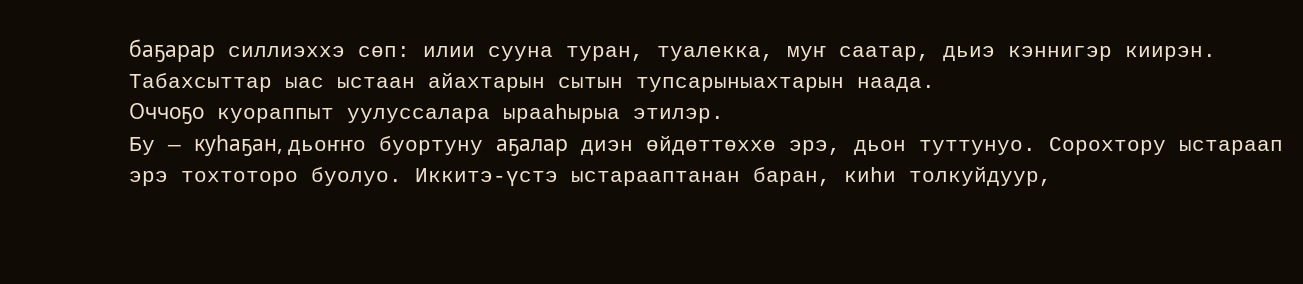баҕарар силлиэххэ сөп: илии сууна туран, туалекка, муҥ саатар, дьиэ кэннигэр киирэн. Табахсыттар ыас ыстаан айахтарын сытын тупсарыныахтарын наада.
Оччоҕо куораппыт уулуссалара ырааһырыа этилэр.
Бу — куһаҕан, дьоҥҥо буортуну аҕалар диэн өйдөттөххө эрэ, дьон туттунуо. Сорохтору ыстараап эрэ тохтоторо буолуо. Иккитэ-үстэ ыстарааптанан баран, киһи толкуйдуур,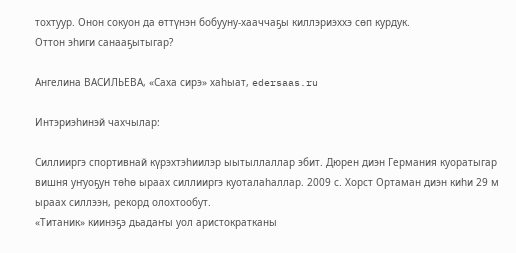тохтуур. Онон сокуон да өттүнэн бобууну-хааччаҕы киллэриэххэ сөп курдук.
Оттон эһиги санааҕытыгар?

Ангелина ВАСИЛЬЕВА, «Саха сирэ» хаһыат, edersaas.ru

Интэриэһинэй чахчылар:

Силлииргэ спортивнай күрэхтэһиилэр ыытыллаллар эбит. Дюрен диэн Германия куоратыгар вишня уҥуоҕун төһө ыраах силлииргэ куоталаһаллар. 2009 с. Хорст Ортаман диэн киһи 29 м ыраах силлээн, рекорд олохтообут.
«Титаник» киинэҕэ дьадаҥы уол аристократканы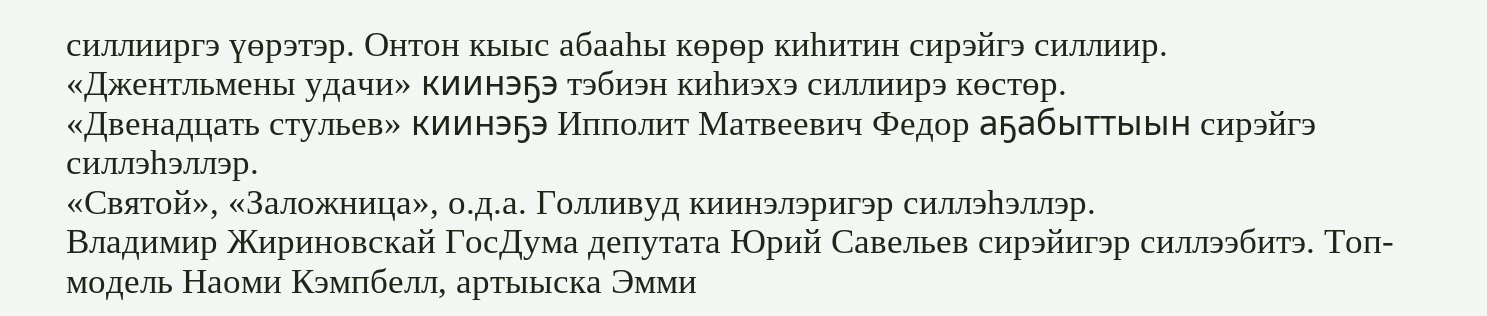силлииргэ үөрэтэр. Онтон кыыс абааһы көрөр киһитин сирэйгэ силлиир.
«Джентльмены удачи» киинэҕэ тэбиэн киһиэхэ силлиирэ көстөр.
«Двенадцать стульев» киинэҕэ Ипполит Матвеевич Федор аҕабыттыын сирэйгэ силлэһэллэр.
«Святой», «Заложница», о.д.а. Голливуд киинэлэригэр силлэһэллэр.
Владимир Жириновскай ГосДума депутата Юрий Савельев сирэйигэр силлээбитэ. Топ-модель Наоми Кэмпбелл, артыыска Эмми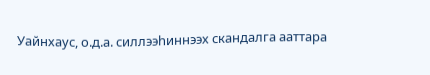Уайнхаус, о.д.а. силлээһиннээх скандалга ааттара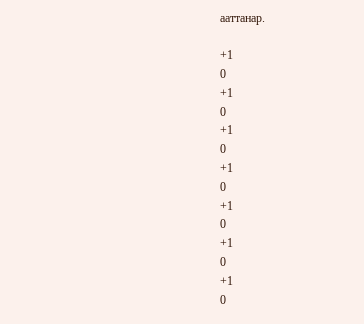ааттанар.

+1
0
+1
0
+1
0
+1
0
+1
0
+1
0
+1
0